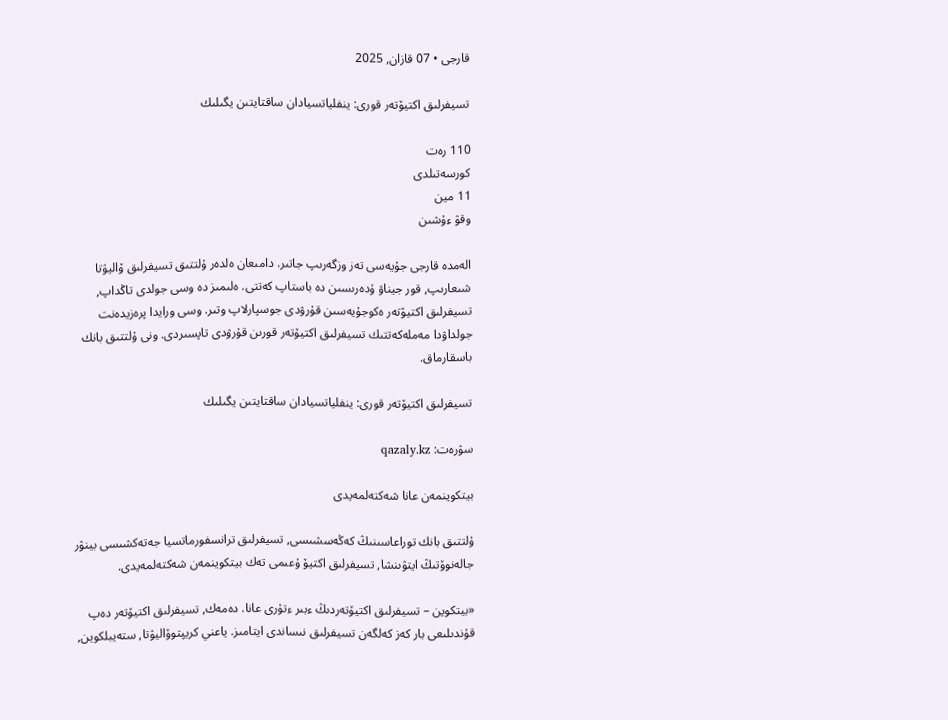قارجى • 07 قازان, 2025

تسيفرلىق اكتيۆتەر قورى: ينفلياتسيادان ساقتايتىن يگىلىك

110 رەت
كورسەتىلدى
11 مين
وقۋ ءۇشىن

الەمدە قارجى جۇيەسى تەز وزگەرىپ جاتىر. دامىعان ەلدەر ۇلتتىق تسيفرلىق ۆاليۋتا شىعارىپ, قور جيناۋ ۇدەرىسىن دە باستاپ كەتتى. ەلىمىز دە وسى جولدى تاڭداپ, تسيفرلىق اكتيۆتەر ەكوجۇيەسىن قۇرۋدى جوسپارلاپ وتىر. وسى ورايدا پرەزيدەنت جولداۋدا مەملەكەتتىك تسيفرلىق اكتيۆتەر قورىن قۇرۋدى تاپسىردى. ونى ۇلتتىق بانك باسقارماق.

تسيفرلىق اكتيۆتەر قورى: ينفلياتسيادان ساقتايتىن يگىلىك

سۋرەت: qazaly.kz

بيتكوينمەن عانا شەكتەلمەيدى

ۇلتتىق بانك توراعاسىنىڭ كەڭەسشىسى, تسيفرلىق ترانسفورماتسيا جەتەكشىسى بينۋر جالەنوۆتىڭ ايتۋىنشا, تسيفرلىق اكتيۆ ۇعىمى تەك بيتكوينمەن شەكتەلمەيدى.

«بيتكوين – تسيفرلىق اكتيۆتەردىڭ ءبىر ءتۇرى عانا. دەمەك, تسيفرلىق اكتيۆتەر دەپ قۇندىلىعى بار كەز كەلگەن تسيفرلىق نىساندى ايتامىز. ياعني كريپتوۆاليۋتا, ستەيبلكوين,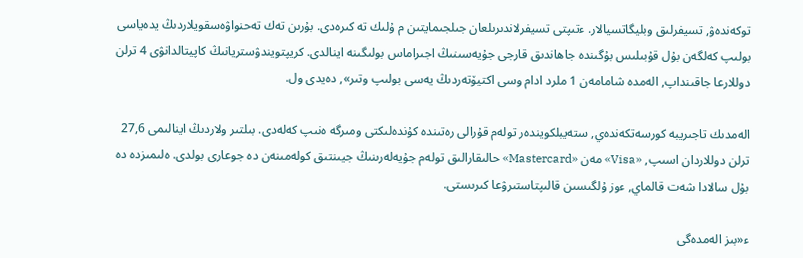توكەندەۋ, تسيفرلىق وبليگاتسيالار. ءتىپتى تسيفرلاندىرىلعان جىلجىمايتىن م ۇلىك تە كىرەدى. بۇرىن تەك تەحنواۋەسقويلاردىڭ يدەياسى بولىپ كەلگەن بۇل قۇبىلىس بۇگىندە جاھاندىق قارجى جۇيەسىنىڭ اجىراماس بولىگىنە اينالدى. كريپتويندۋستريانىڭ كاپيتالدانۋى 4 ترلن دوللارعا جاقىنداپ, الەمدە شامامەن 1 ملرد ادام وسى اكتيۆتەردىڭ يەسى بولىپ وتىر», دەيدى ول.

الەمدىك تاجىريبە كورسەتكەندەي, ستەيبلكويندەر تولەم قۇرالى رەتىندە كۇندەلىكتى ومىرگە ەنىپ كەلەدى. بىلتىر ولاردىڭ اينالىمى 27,6 ترلن دوللاردان اسىپ, «Visa» مەن «Mastercard» حالىقارالىق تولەم جۇيەلەرىنىڭ جيىنتىق كولەمىنەن دە جوعارى بولدى. ەلىمىزدە دە بۇل سالادا شەت قالماي, ءوز ۇلگىسىن قالىپتاستىرۋعا كىرىستى.

ء«بىز الەمدەگى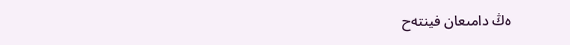ەڭ دامىعان فينتەح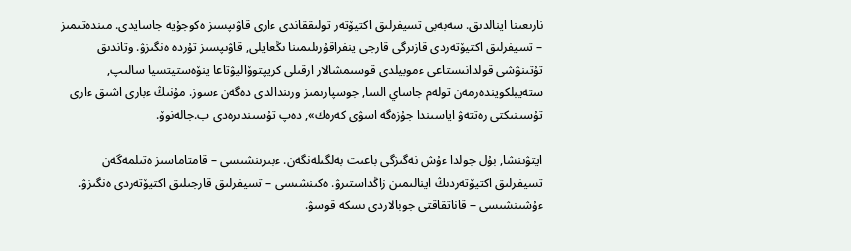نارىعىنا اينالدىق. سەبەبى تسيفرلىق اكتيۆتەر تولىققاندى ءارى قاۋىپسىز ەكوجۇيە جاسايدى. مىندەتىمىز – تسيفرلىق اكتيۆتەردى قازىرگى قارجى ينفراقۇرىلىمىنا ىڭعايلى, قاۋىپسىز تۇردە ەنگىزۋ. وتاندىق تۇتىنۋشى قولدانىستاعى ءموبيلدى قوسىمشالار ارقىلى كريپتوۆاليۋتاعا ينۆەستيتسيا سالىپ, ستەيبلكويندەرمەن تولەم جاساي السا, جوسپارىمىز ورىندالدى دەگەن ءسوز. مۇنىڭ ءبارى اشىق ءارى تۇسىنىكتى رەتتەۋ اياسىندا جۇزەگە اسۋى كەرەك», دەپ تۇسىندىرەدى ب.جالەنوۆ.

ايتۋىنشا, بۇل جولدا ءۇش نەگىزگى باعىت بەلگىلەنگەن. ءبىرىنشىسى – قامتاماسىز ەتىلمەگەن تسيفرلىق اكتيۆتەردىڭ اينالىمىن زاڭداستىرۋ. ەكىنشىسى – تسيفرلىق قارجىلىق اكتيۆتەردى ەنگىزۋ. ءۇشىنشىسى – قاناتقاقتى جوبالاردى ىسكە قوسۋ.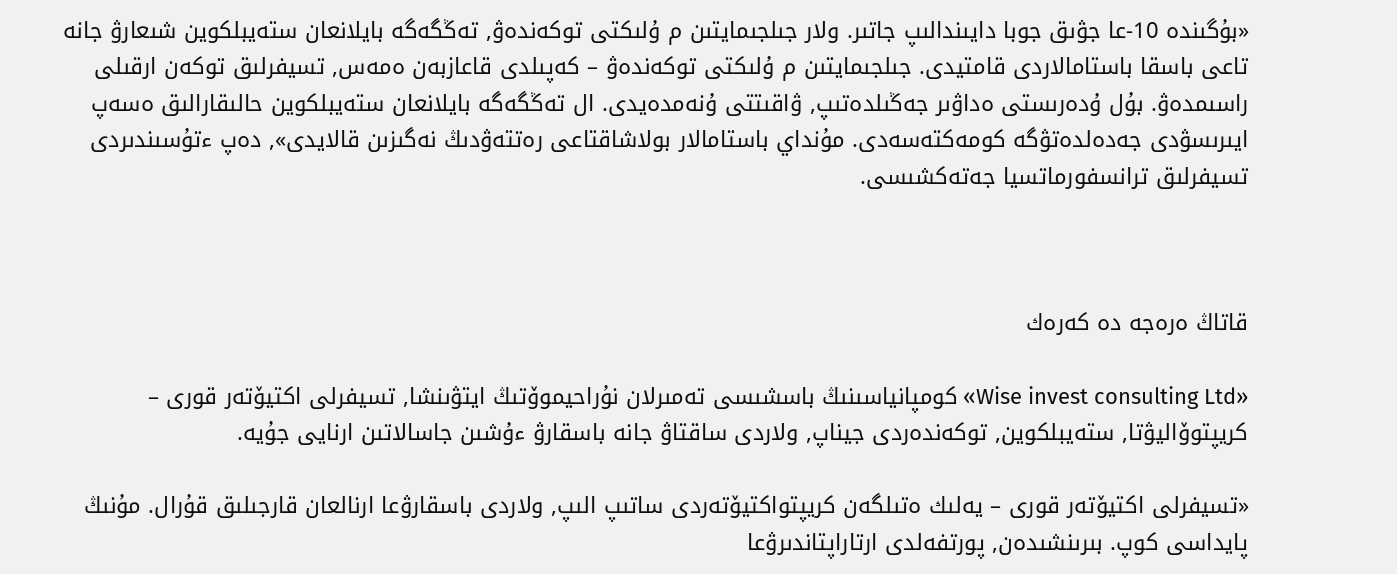«بۇگىندە 10-عا جۋىق جوبا دايىندالىپ جاتىر. ولار جىلجىمايتىن م ۇلىكتى توكەندەۋ, تەڭگەگە بايلانعان ستەيبلكوين شىعارۋ جانە تاعى باسقا باستامالاردى قامتيدى. جىلجىمايتىن م ۇلىكتى توكەندەۋ – كەپىلدى قاعازبەن ەمەس, تسيفرلىق توكەن ارقىلى راسىمدەۋ. بۇل ۇدەرىستى ەداۋىر جەڭىلدەتىپ, ۋاقىتتى ۇنەمدەيدى. ال تەڭگەگە بايلانعان ستەيبلكوين حالىقارالىق ەسەپ ايىرىسۋدى جەدەلدەتۋگە كومەكتەسەدى. مۇنداي باستامالار بولاشاقتاعى رەتتەۋدىڭ نەگىزىن قالايدى», دەپ ءتۇسىندىردى تسيفرلىق ترانسفورماتسيا جەتەكشىسى.



قاتاڭ ەرەجە دە كەرەك

«Wise invest consulting Ltd» كومپانياسىنىڭ باسشىسى تەمىرلان نۇراحيموۆتىڭ ايتۋىنشا, تسيفرلى اكتيۆتەر قورى – كريپتوۆاليۋتا, ستەيبلكوين, توكەندەردى جيناپ, ولاردى ساقتاۋ جانە باسقارۋ ءۇشىن جاسالاتىن ارنايى جۇيە.

«تسيفرلى اكتيۆتەر قورى – يەلىك ەتىلگەن كريپتواكتيۆتەردى ساتىپ الىپ, ولاردى باسقارۋعا ارنالعان قارجىلىق قۇرال. مۇنىڭ پايداسى كوپ. بىرىنشىدەن, پورتفەلدى ارتاراپتاندىرۋعا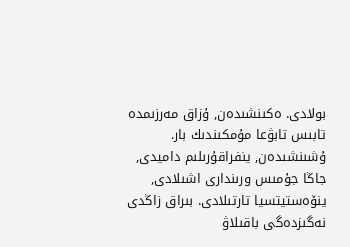بولادى. ەكىنشىدەن, ۇزاق مەرزىمدە تابىس تابۋعا مۇمكىندىك بار. ۇشىنشىدەن, ينفراقۇرىلىم داميدى, جاڭا جۇمىس ورىندارى اشىلادى, ينۆەستيتسيا تارتىلادى. بىراق زاڭدى نەگىزدەگى باقىلاۋ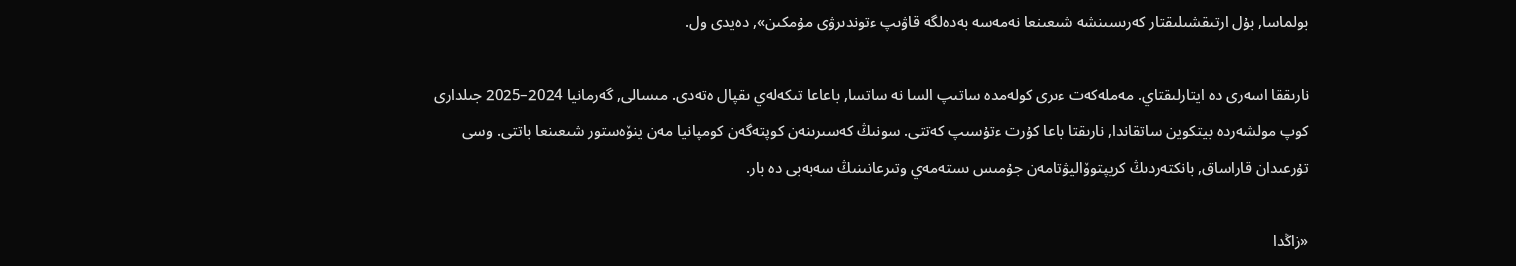بولماسا, بۇل ارتىقشىلىقتار كەرىسىنشە شىعىنعا نەمەسە بەدەلگە قاۋىپ ءتوندىرۋى مۇمكىن», دەيدى ول.

نارىققا اسەرى دە ايتارلىقتاي. مەملەكەت ءىرى كولەمدە ساتىپ السا نە ساتسا, باعاعا تىكەلەي ىقپال ەتەدى. مىسالى, گەرمانيا 2024–2025 جىلدارى كوپ مولشەردە بيتكوين ساتقاندا, نارىقتا باعا كۇرت ءتۇسىپ كەتتى. سونىڭ كەسىرىنەن كوپتەگەن كومپانيا مەن ينۆەستور شىعىنعا باتتى. وسى تۇرعىدان قاراساق, بانكتەردىڭ كريپتوۆاليۋتامەن جۇمىس ىستەمەي وتىرعانىنىڭ سەبەبى دە بار.

«زاڭدا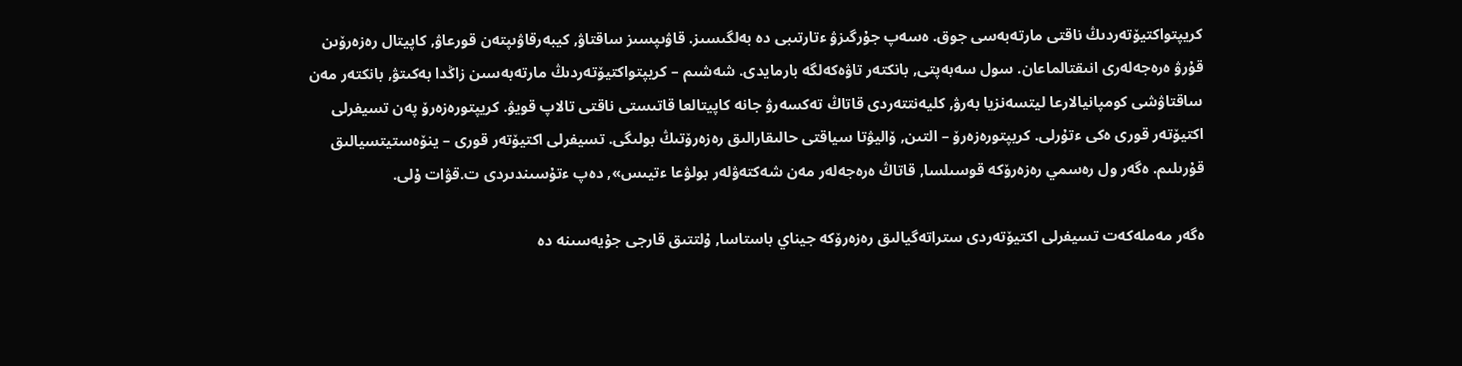كريپتواكتيۆتەردىڭ ناقتى مارتەبەسى جوق. ەسەپ جۇرگىزۋ ءتارتىبى دە بەلگىسىز. قاۋىپسىز ساقتاۋ, كيبەرقاۋىپتەن قورعاۋ, كاپيتال رەزەرۆىن قۇرۋ ەرەجەلەرى انىقتالماعان. سول سەبەپتى, بانكتەر تاۋەكەلگە بارمايدى. شەشىم – كريپتواكتيۆتەردىڭ مارتەبەسىن زاڭدا بەكىتۋ, بانكتەر مەن ساقتاۋشى كومپانيالارعا ليتسەنزيا بەرۋ, كليەنتتەردى قاتاڭ تەكسەرۋ جانە كاپيتالعا قاتىستى ناقتى تالاپ قويۋ. كريپتورەزەرۆ پەن تسيفرلى اكتيۆتەر قورى ەكى ءتۇرلى. كريپتورەزەرۆ – التىن, ۆاليۋتا سياقتى حالىقارالىق رەزەرۆتىڭ بولىگى. تسيفرلى اكتيۆتەر قورى – ينۆەستيتسيالىق قۇرىلىم. ەگەر ول رەسمي رەزەرۆكە قوسىلسا, قاتاڭ ەرەجەلەر مەن شەكتەۋلەر بولۋعا ءتيىس», دەپ ءتۇسىندىردى ت.قۋات ۇلى.

ەگەر مەملەكەت تسيفرلى اكتيۆتەردى ستراتەگيالىق رەزەرۆكە جيناي باستاسا, ۇلتتىق قارجى جۇيەسىنە دە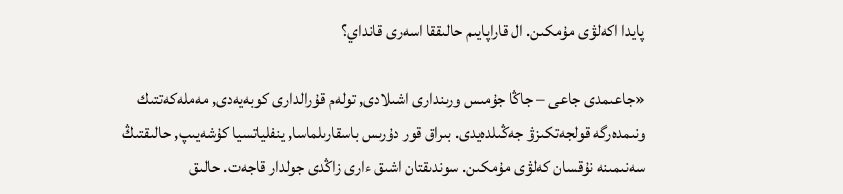پايدا اكەلۋى مۇمكىن. ال قاراپايىم حالىققا اسەرى قانداي؟

«جاعىمدى جاعى – جاڭا جۇمىس ورىندارى اشىلادى, تولەم قۇرالدارى كوبەيەدى, مەملەكەتتىك ونىمدەرگە قولجەتكىزۋ جەڭىلدەيدى. بىراق قور دۇرىس باسقارىلماسا, ينفلياتسيا كۇشەيىپ, حالىقتىڭ سەنىمىنە نۇقسان كەلۋى مۇمكىن. سوندىقتان اشىق ءارى زاڭدى جولدار قاجەت. حالىق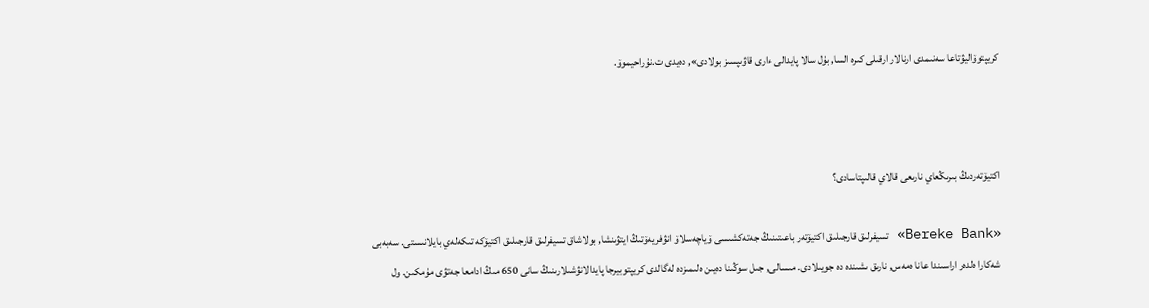كريپتوۆاليۋتاعا سەنىمدى ارنالار ارقىلى كىرە السا, بۇل سالا پايدالى ءارى قاۋىپسىز بولادى», دەيدى ت.نۇراحيموۆ.



اكتيۆتەردىڭ بىرىڭعاي نارىعى قالاي قالىپتاسادى؟

«Bereke Bank» تسيفرلىق قارجىلىق اكتيۆتەر باعىتىنىڭ جەتەكشىسى ۆياچەسلاۆ انۋفريەۆتىڭ ايتۋىنشا, بولاشاق تسيفرلىق قارجىلىق اكتيۆكە تىكەلەي بايلانىستى. سەبەبى شەكارا ەلدەر اراسىندا عانا ەمەس, نارىق ىشىندە دە جويىلادى. مىسالى, جىل سوڭىنا دەيىن ەلىمىزدە لەگالدى كريپتوبيرجا پايدالانۋشىلارىنىڭ سانى 650 مىڭ ادامعا جەتۋى مۇمكىن. ول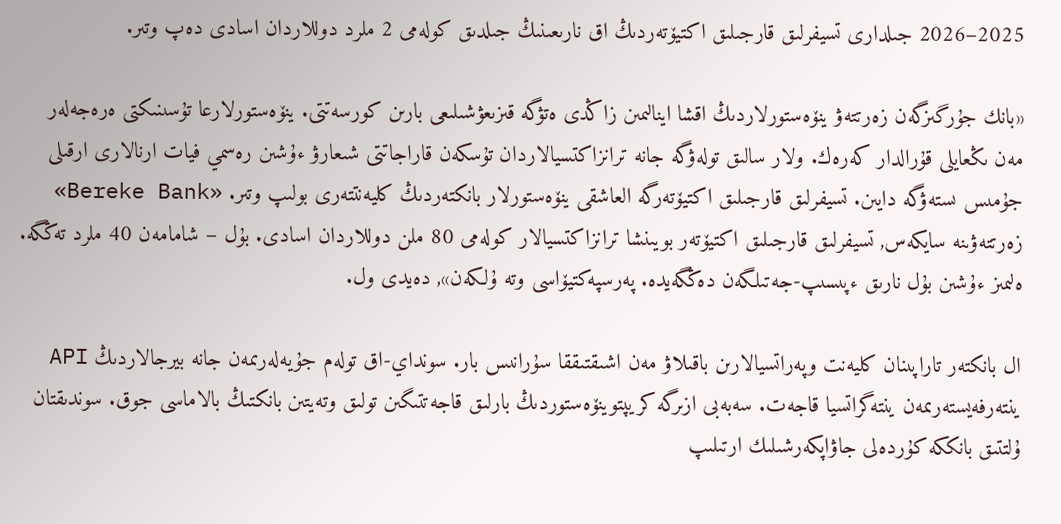2025–2026 جىلدارى تسيفرلىق قارجىلىق اكتيۆتەردىڭ اق نارىعىنىڭ جىلدىق كولەمى 2 ملرد دوللاردان اسادى دەپ وتىر.

«بانك جۇرگىزگەن زەرتتەۋ ينۆەستورلاردىڭ اقشا اينالىمىن زاڭدى ەتۋگە قىزىعۋشىلىعى بارىن كورسەتتى. ينۆەستورلارعا تۇسىنىكتى ەرەجەلەر مەن ىڭعايلى قۇرالدار كەرەك. ولار سالىق تولەۋگە جانە ترانزاكتسيالاردان تۇسكەن قاراجاتتى شىعارۋ ءۇشىن رەسمي فيات ارنالارى ارقىلى جۇمىس ىستەۋگە دايىن. تسيفرلىق قارجىلىق اكتيۆتەرگە العاشقى ينۆەستورلار بانكتەردىڭ كليەنتتەرى بولىپ وتىر. «Bereke Bank» زەرتتەۋىنە سايكەس, تسيفرلىق قارجىلىق اكتيۆتەر بويىنشا ترانزاكتسيالار كولەمى 80 ملن دوللاردان اسادى. بۇل – شامامەن 40 ملرد تەڭگە. ەلىمىز ءۇشىن بۇل نارىق ءپىسىپ-جەتىلگەن دەڭگەيدە. پەرسپەكتيۆاسى وتە ۇلكەن», دەيدى ول.

ال بانكتەر تاراپىنان كليەنت وپەراتسيالارىن باقىلاۋ مەن اشىقتىققا سۇرانىس بار. سونداي-اق تولەم جۇيەلەرىمەن جانە بيرجالاردىڭ API ينتەرفەيستەرىمەن ينتەگراتسيا قاجەت. سەبەبى ازىرگە كريپتوينۆەستوردىڭ بارلىق قاجەتتىگىن تولىق وتەيتىن بانكتىڭ بالاماسى جوق. سوندىقتان ۇلتتىق بانككە كۇردەلى جاۋاپكەرشىلىك ارتىلىپ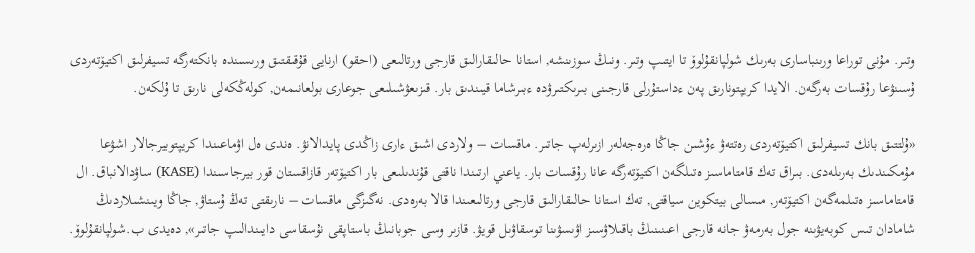وتىر. مۇنى توراعا ورىنباسارى بەرىك شولپانقۇلوۆ تا ايتىپ وتىر. ونىڭ سوزىنشە, استانا حالىقارالىق قارجى ورتالىعى (احقو) ارنايى قۇقىقتىق ورىسىندە بانكتەرگە تسيفرلىق اكتيۆتەردى ۇسىنۋعا رۇقسات بەرگەن. الايدا كريپتونارىق پەن ءداستۇرلى قارجىنى بىرىكتىرۋدە ءبىرشاما قيىندىق بار. قىزىعۋشىلىعى جوعارى بولعانىمەن, كولەڭكەلى نارىق تا ۇلكەن.

«ۇلتتىق بانك تسيفرلىق اكتيۆتەردى رەتتەۋ ءۇشىن جاڭا ەرەجەلەر ازىرلەپ جاتىر. ماقسات – ولاردى اشىق ءارى زاڭدى پايدالانۋ. ەندى ەل اۋماعىندا كريپتوبيرجالار اشۋعا مۇمكىندىك بەرىلەدى. بىراق تەك قامتاماسىز ەتىلگەن اكتيۆتەرگە عانا رۇقسات بار. ياعني ارتىندا ناقتى قۇندىلىعى بار اكتيۆتەر قازاقستان قور بيرجاسىندا (KASE) ساۋدالانباق. ال قامتاماسىز ەتىلمەگەن اكتيۆتەر, مىسالى بيتكوين سياقتى, تەك استانا حالىقارالىق قارجى ورتالىعىندا قالا بەرەدى. نەگىزگى ماقسات – نارىقتى تەڭ ۇستاۋ, جاڭا ويىنشىلاردىڭ شامادان تىس كوبەيۋىنە جول بەرمەۋ جانە قارجى اعىنىنىڭ باقىلاۋسىز اۋىسۋىنا توسقاۋىل قويۋ. قازىر وسى جوبانىڭ باستاپقى نۇسقاسى دايىندالىپ جاتىر», دەيدى ب.شولپانقۇلوۆ.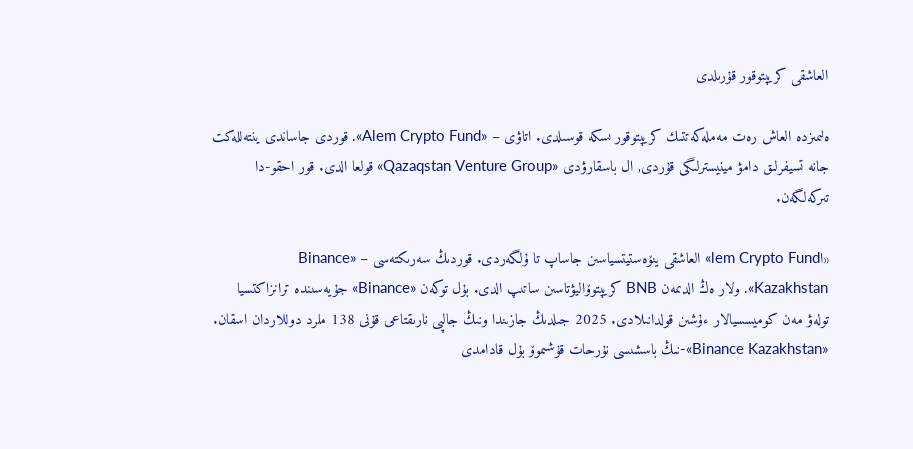العاشقى كريپتوقور قۇرىلدى

ەلىمىزدە العاش رەت مەملەكەتتىك كريپتوقور ىسكە قوسىلدى. اتاۋى – «Alem Crypto Fund». قوردى جاساندى ينتەللەكت جانە تسيفرلىق دامۋ مينيسترلىگى قۇردى, ال باسقارۋدى «Qazaqstan Venture Group» قولعا الدى. قور احقو-دا تىركەلگەن.

«اlem Crypto Fund» العاشقى ينۆەستيتسياسىن جاساپ تا ۇلگەردى. قوردىڭ سەرىكتەسى – «Binance Kazakhstan». ولار ەڭ الدىمەن BNB كريپتوۆاليۋتاسىن ساتىپ الدى. بۇل توكەن «Binance» جۇيەسىندە ترانزاكتسيا تولەۋ مەن كوميسسيالار ءۇشىن قولدانىلادى. 2025 جىلدىڭ جازىندا ونىڭ جالپى نارىقتاعى قۇنى 138 ملرد دوللاردان اسقان. «Binance Kazakhstan»-نىڭ باسشىسى نۇرحات قۇشىموۆ بۇل قادامدى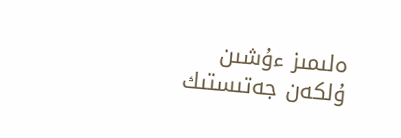ەلىمىز ءۇشىن ۇلكەن جەتىستىك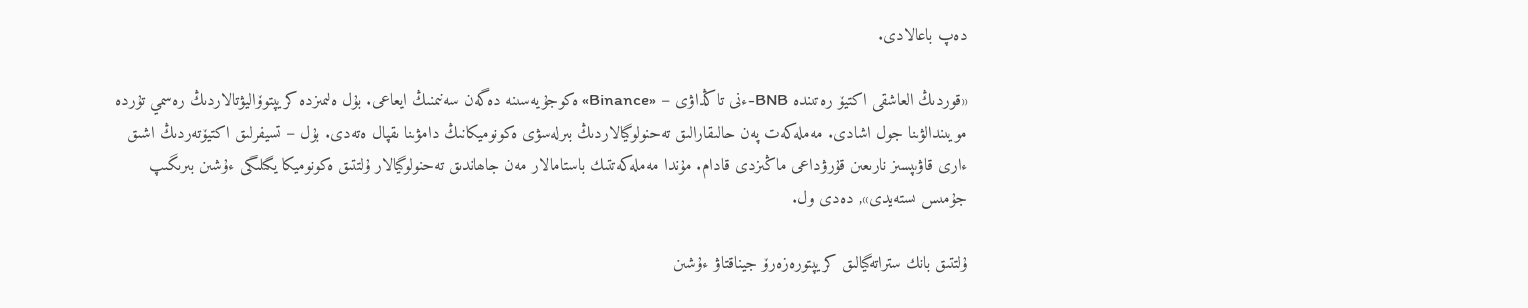دەپ باعالادى.

«قوردىڭ العاشقى اكتيۆ رەتىندە BNB-ءنى تاڭداۋى – «Binance» ەكوجۇيەسىنە دەگەن سەنىمنىڭ ايعاعى. بۇل ەلىمىزدە كريپتوۆاليۋتالاردىڭ رەسمي تۇردە مويىندالۋىنا جول اشادى. مەملەكەت پەن حالىقارالىق تەحنولوگيالاردىڭ بىرلەسۋى ەكونوميكانىڭ دامۋىنا ىقپال ەتەدى. بۇل – تسيفرلىق اكتيۆتەردىڭ اشىق ءارى قاۋىپسىز نارىعىن قۇرۋداعى ماڭىزدى قادام. مۇندا مەملەكەتتىك باستامالار مەن جاھاندىق تەحنولوگيالار ۇلتتىق ەكونوميكا يگىلىگى ءۇشىن بىرىگىپ جۇمىس ىستەيدى», دەدى ول.

ۇلتتىق بانك ستراتەگيالىق كريپتورەزەرۆ جيناقتاۋ ءۇشىن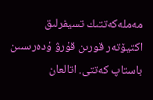مەملەكەتتىك تسيفرلىق اكتيۆتەر قورىن قۇرۋ ۇدەرىسىن باستاپ كەتتى. اتالعان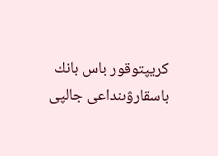كريپتوقور باس بانك باسقارۋىنداعى جالپى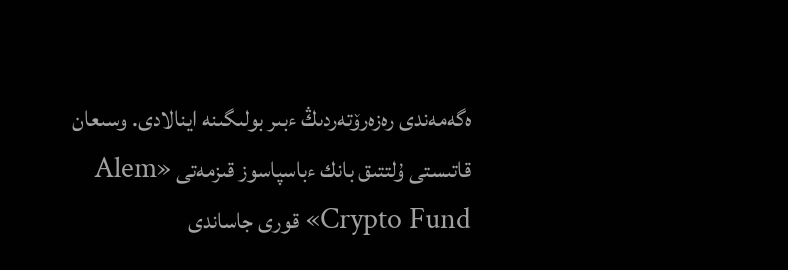ەگەمەندى رەزەرۆتەردىڭ ءبىر بولىگىنە اينالادى. وسىعان قاتىستى ۇلتتىق بانك ءباسپاسوز قىزمەتى «Alem Crypto Fund» قورى جاساندى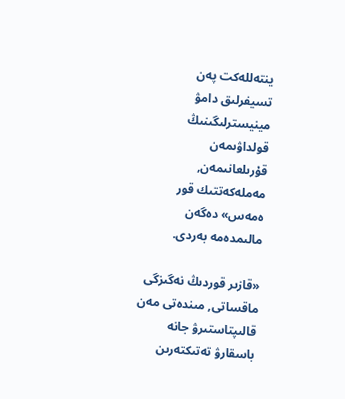ينتەللەكت پەن تسيفرلىق دامۋ مينيسترلىگىنىڭ قولداۋىمەن قۇرىلعانىمەن, مەملەكەتتىك قور ەمەس» دەگەن مالىمدەمە بەردى.

«قازىر قوردىڭ نەگىزگى ماقساتى, مىندەتى مەن قالىپتاستىرۋ جانە باسقارۋ تەتىكتەرىن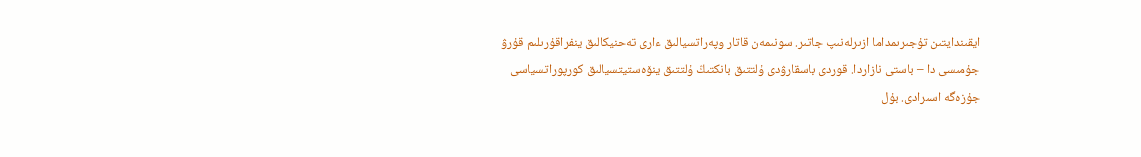ايقىندايتىن تۇجىرىمداما ازىرلەنىپ جاتىر. سونىمەن قاتار وپەراتسيالىق ءارى تەحنيكالىق ينفراقۇرىلىم قۇرۋ جۇمىسى دا – باستى نازاردا. قوردى باسقارۋدى ۇلتتىق بانكتىڭ ۇلتتىق ينۆەستيتسيالىق كورپوراتسياسى جۇزەگە اسىرادى. بۇل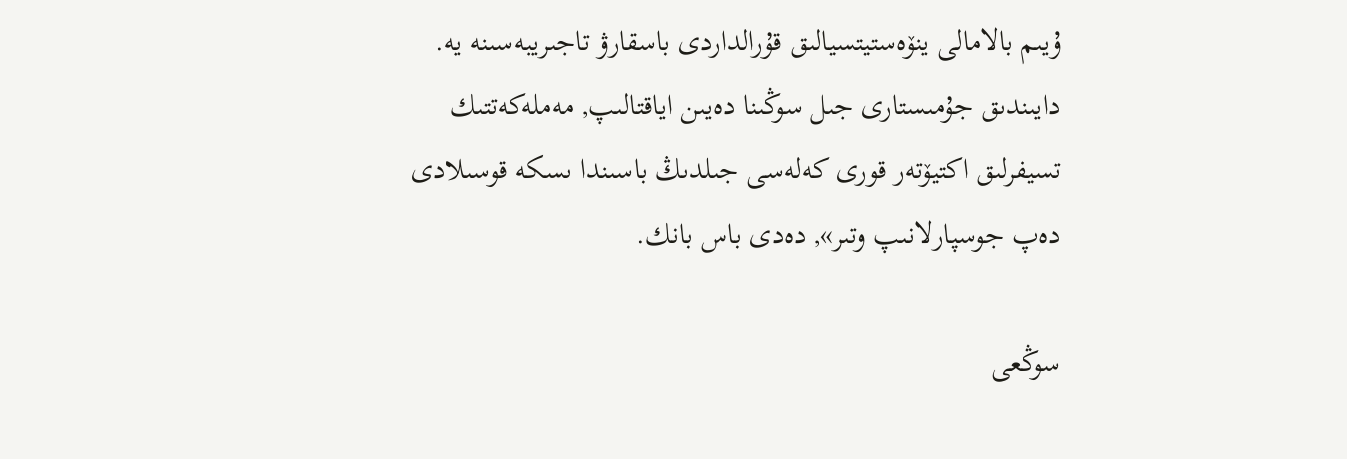ۇيىم بالامالى ينۆەستيتسيالىق قۇرالداردى باسقارۋ تاجىريبەسىنە يە. دايىندىق جۇمىستارى جىل سوڭىنا دەيىن اياقتالىپ, مەملەكەتتىك تسيفرلىق اكتيۆتەر قورى كەلەسى جىلدىڭ باسىندا ىسكە قوسىلادى دەپ جوسپارلانىپ وتىر», دەدى باس بانك.

سوڭعى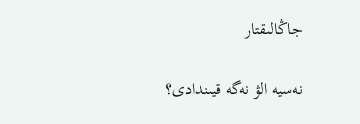جاڭالىقتار

نەسيە الۋ نەگە قيىندادى؟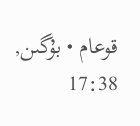قوعام • بۇگىن, 17:38